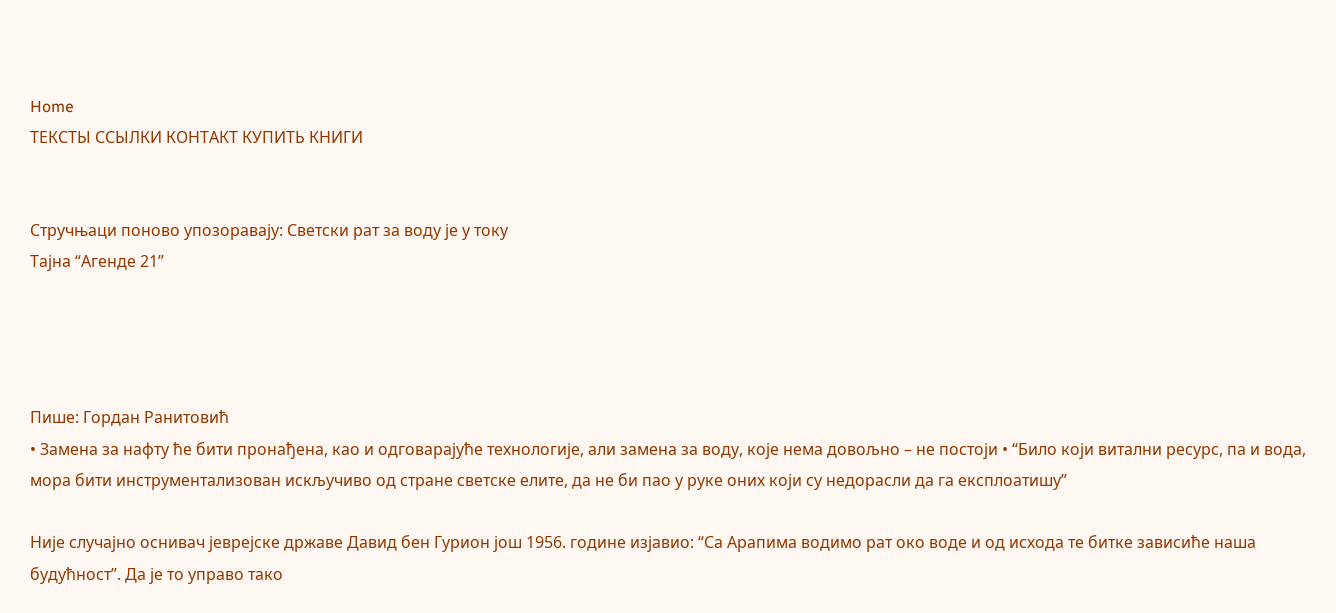Home
ТЕКСТЫ ССЫЛКИ КОНТАКТ КУПИТЬ КНИГИ


Стручњаци поново упозоравају: Светски рат за воду је у току
Тајна “Агенде 21”




Пише: Гордан Ранитовић
• Замена за нафту ће бити пронађена, као и одговарајуће технологије, али замена за воду, које нема довољно – не постоји • “Било који витални ресурс, па и вода, мора бити инструментализован искључиво од стране светске елите, да не би пао у руке оних који су недорасли да га експлоатишу”

Није случајно оснивач јеврејске државе Давид бен Гурион још 1956. године изјавио: “Са Арапима водимо рат око воде и од исхода те битке зависиће наша будућност”. Да је то управо тако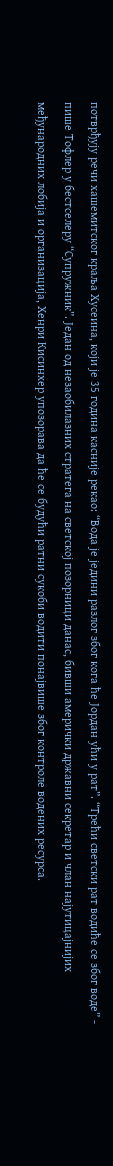потврђују речи хашемитског краља Хусеина, који је 35 година касније рекао: “Вода је једини разлог због кога ће Јордан ући у рат”. “Трећи светски рат водиће се због воде” - пише Тофлер у бестселеру “Супружник”. Један од незаобилазних стратега на светској позорници данас, бивши амерички државни секретар и члан најутицајнијих међународних лобија и организација, Хенри Кисинxер упозорава да ће се будући ратни сукоби водити понајвише због контроле водених ресурса.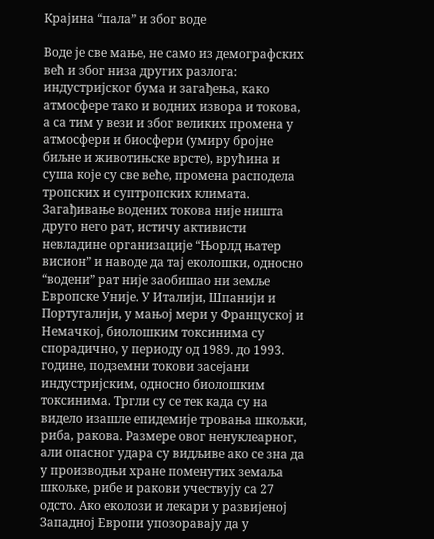Крајина “пала” и због воде

Воде је све мање, не само из демографских већ и због низа других разлога: индустријског бума и загађења, како атмосфере тако и водних извора и токова, а са тим у вези и због великих промена у атмосфери и биосфери (умиру бројне биљне и животињске врсте), врућина и суша које су све веће, промена расподела тропских и суптропских климата. Загађивање водених токова није ништа друго него рат, истичу активисти невладине организације “Њорлд њатер висион” и наводе да тај еколошки, односно “водени” рат није заобишао ни земље Европске Уније. У Италији, Шпанији и Португалији, у мањој мери у Француској и Немачкој, биолошким токсинима су спорадично, у периоду од 1989. до 1993. године, подземни токови засејани индустријским, односно биолошким токсинима. Тргли су се тек када су на видело изашле епидемије тровања шкољки, риба, ракова. Размере овог ненуклеарног, али опасног удара су видљиве ако се зна да у производњи хране поменутих земаља шкољке, рибе и ракови учествују са 27 одсто. Ако еколози и лекари у развијеној Западној Европи упозоравају да у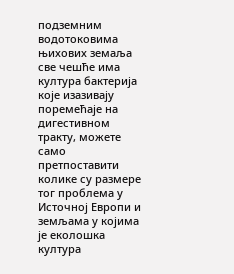подземним водотоковима њихових земаља све чешће има култура бактерија које изазивају поремећаје на дигестивном тракту, можете само претпоставити колике су размере тог проблема у Источној Европи и земљама у којима је еколошка култура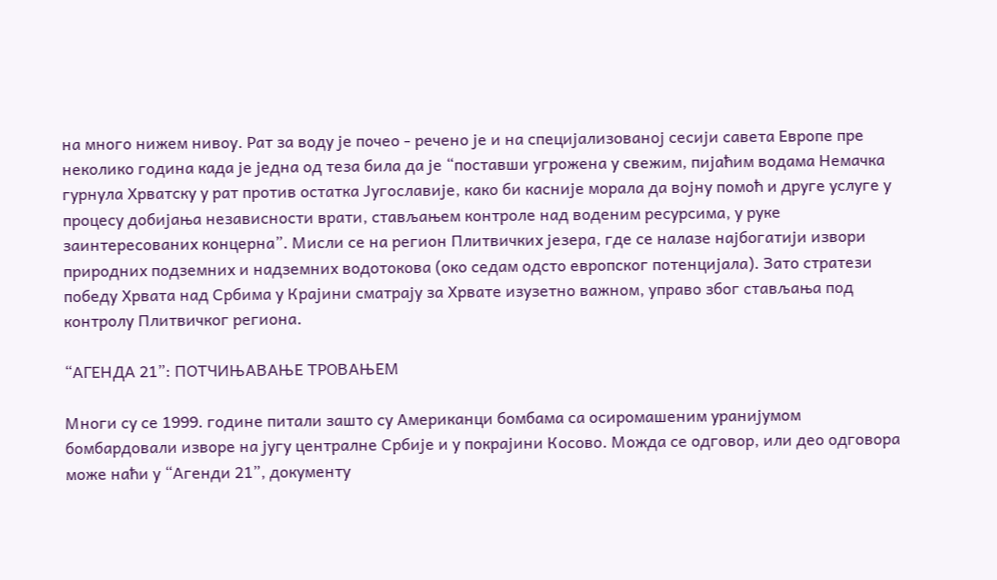на много нижем нивоу. Рат за воду је почео - речено је и на специјализованој сесији савета Европе пре неколико година када је једна од теза била да је “поставши угрожена у свежим, пијаћим водама Немачка гурнула Хрватску у рат против остатка Југославије, како би касније морала да војну помоћ и друге услуге у процесу добијања независности врати, стављањем контроле над воденим ресурсима, у руке заинтересованих концерна”. Мисли се на регион Плитвичких језера, где се налазе најбогатији извори природних подземних и надземних водотокова (око седам одсто европског потенцијала). Зато стратези победу Хрвата над Србима у Крајини сматрају за Хрвате изузетно важном, управо због стављања под контролу Плитвичког региона.

“АГЕНДА 21”: ПОТЧИЊАВАЊЕ ТРОВАЊЕМ

Многи су се 1999. године питали зашто су Американци бомбама са осиромашеним уранијумом бомбардовали изворе на југу централне Србије и у покрајини Косово. Можда се одговор, или део одговора може наћи у “Агенди 21”, документу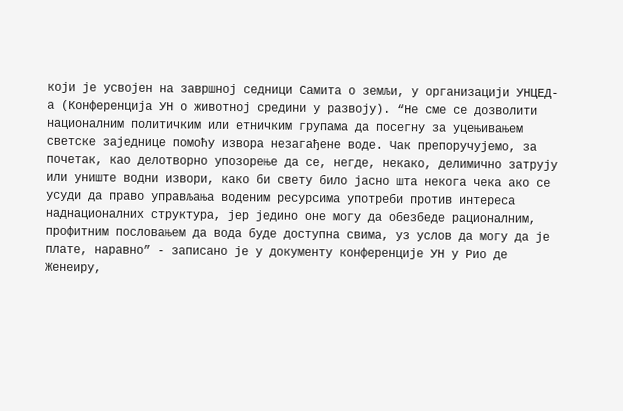који је усвојен на завршној седници Самита о земљи, у организацији УНЦЕД-а (Конференција УН о животној средини у развоју). “Не сме се дозволити националним политичким или етничким групама да посегну за уцењивањем светске заједнице помоћу извора незагађене воде. Чак препоручујемо, за почетак, као делотворно упозорење да се, негде, некако, делимично затрују или униште водни извори, како би свету било јасно шта некога чека ако се усуди да право управљања воденим ресурсима употреби против интереса наднационалних структура, јер једино оне могу да обезбеде рационалним, профитним пословањем да вода буде доступна свима, уз услов да могу да је плате, наравно” - записано је у документу конференције УН у Рио де Женеиру,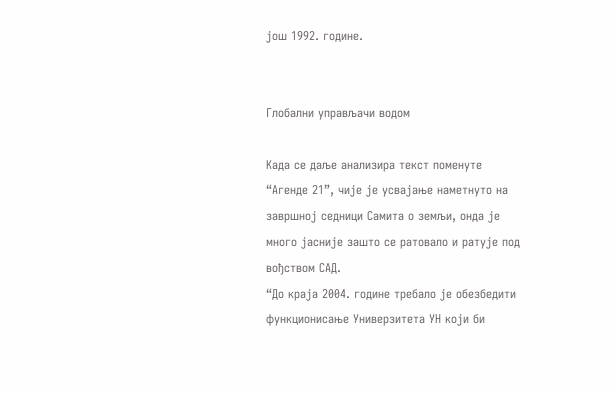још 1992. године.


Глобални управљачи водом

Када се даље анализира текст поменуте “Агенде 21”, чије је усвајање наметнуто на завршној седници Самита о земљи, онда је много јасније зашто се ратовало и ратује под вођством САД.
“До краја 2004. године требало је обезбедити функционисање Универзитета УН који би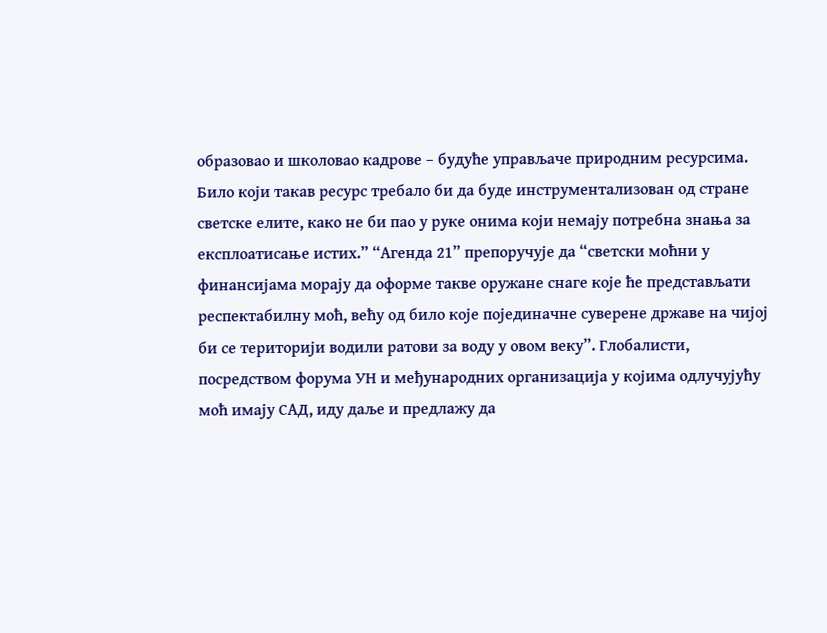образовао и школовао кадрове – будуће управљаче природним ресурсима. Било који такав ресурс требало би да буде инструментализован од стране светске елите, како не би пао у руке онима који немају потребна знања за експлоатисање истих.” “Агенда 21” препоручује да “светски моћни у финансијама морају да оформе такве оружане снаге које ће представљати респектабилну моћ, већу од било које појединачне суверене државе на чијој би се територији водили ратови за воду у овом веку”. Глобалисти, посредством форума УН и међународних организација у којима одлучујућу моћ имају САД, иду даље и предлажу да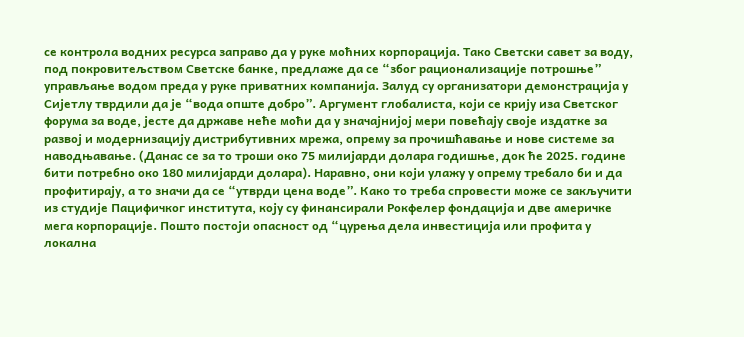се контрола водних ресурса заправо да у руке моћних корпорација. Тако Светски савет за воду, под покровитељством Светске банке, предлаже да се “због рационализације потрошње” управљање водом преда у руке приватних компанија. Залуд су организатори демонстрација у Сијетлу тврдили да је “вода опште добро”. Аргумент глобалиста, који се крију иза Светског форума за воде, јесте да државе неће моћи да у значајнијој мери повећају своје издатке за развој и модернизацију дистрибутивних мрежа, опрему за прочишћавање и нове системе за наводњавање. (Данас се за то троши око 75 милијарди долара годишње, док ће 2025. године бити потребно око 180 милијарди долара). Наравно, они који улажу у опрему требало би и да профитирају, а то значи да се “утврди цена воде”. Како то треба спровести може се закључити из студије Пацифичког института, коју су финансирали Рокфелер фондација и две америчке мега корпорације. Пошто постоји опасност од “цурења дела инвестиција или профита у локална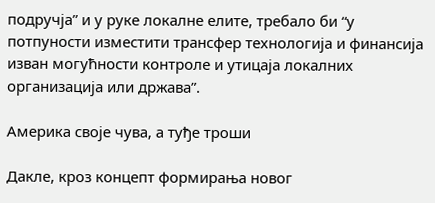подручја” и у руке локалне елите, требало би “у потпуности изместити трансфер технологија и финансија изван могућности контроле и утицаја локалних организација или држава”.

Америка своје чува, а туђе троши

Дакле, кроз концепт формирања новог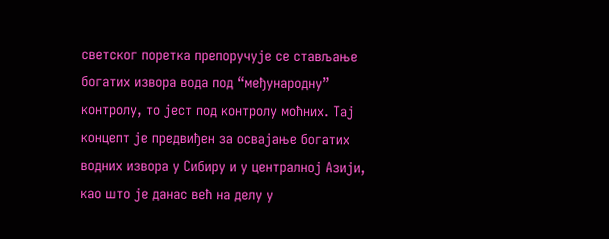светског поретка препоручује се стављање богатих извора вода под “међународну” контролу, то јест под контролу моћних. Тај концепт је предвиђен за освајање богатих водних извора у Сибиру и у централној Азији, као што је данас већ на делу у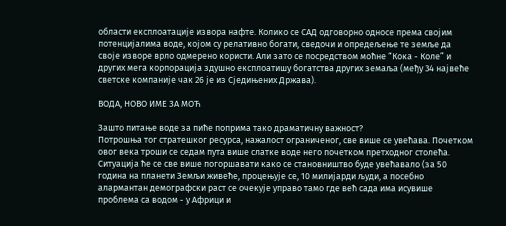области експлоатације извора нафте. Колико се САД одговорно односе према својим потенцијалима воде, којом су релативно богати, сведочи и опредељење те земље да своје изворе врло одмерено користи. Али зато се посредством моћне “Кока - Коле” и других мега корпорација здушно експлоатишу богатства других земаља (међу 34 највеће светске компаније чак 26 је из Сједињених Држава).

ВОДА, НОВО ИМЕ ЗА МОЋ

Зашто питање воде за пиће поприма тако драматичну важност?
Потрошња тог стратешког ресурса, нажалост ограниченог, све више се увећава. Почетком овог века троши се седам пута више слатке воде него почетком претходног столећа. Ситуација ће се све више погоршавати како се становништво буде увећавало (за 50 година на планети Земљи живеће, процењује се, 10 милијарди људи, а посебно алармантан демографски раст се очекује управо тамо где већ сада има исувише проблема са водом - у Африци и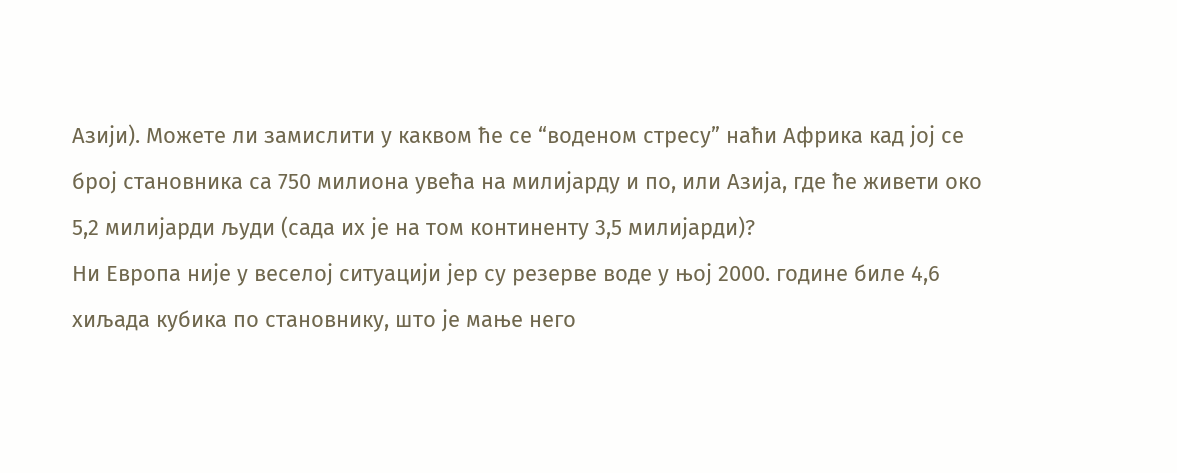Азији). Можете ли замислити у каквом ће се “воденом стресу” наћи Африка кад јој се број становника са 750 милиона увећа на милијарду и по, или Азија, где ће живети око 5,2 милијарди људи (сада их је на том континенту 3,5 милијарди)?
Ни Европа није у веселој ситуацији јер су резерве воде у њој 2000. године биле 4,6 хиљада кубика по становнику, што је мање него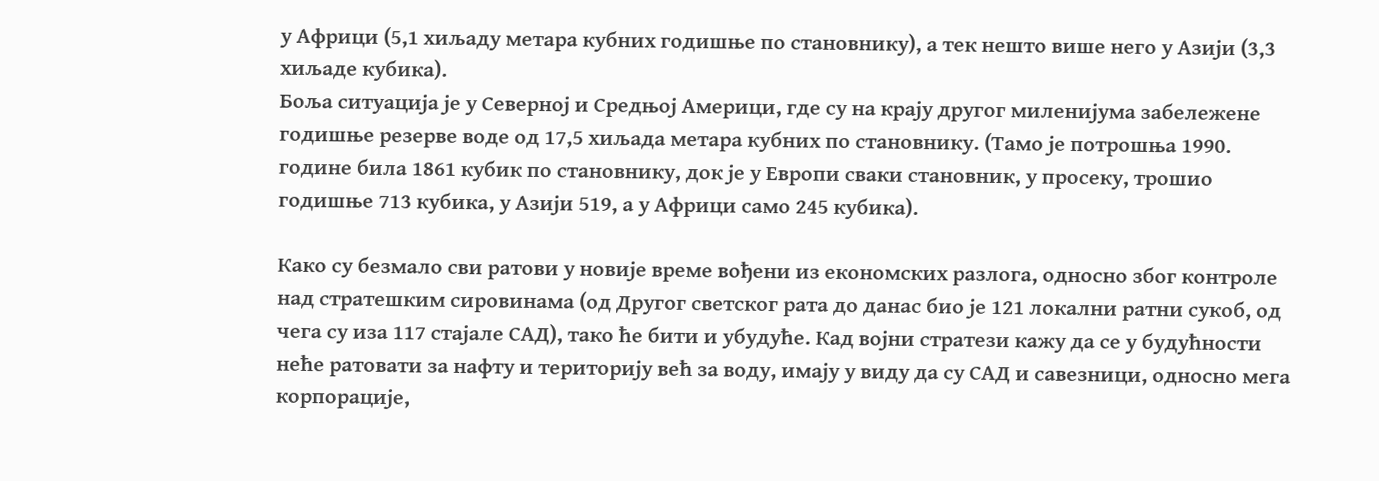у Африци (5,1 хиљаду метара кубних годишње по становнику), а тек нешто више него у Азији (3,3 хиљаде кубика).
Боља ситуација је у Северној и Средњој Америци, где су на крају другог миленијума забележене годишње резерве воде од 17,5 хиљада метара кубних по становнику. (Тамо је потрошња 1990. године била 1861 кубик по становнику, док је у Европи сваки становник, у просеку, трошио годишње 713 кубика, у Азији 519, а у Африци само 245 кубика).

Како су безмало сви ратови у новије време вођени из економских разлога, односно због контроле над стратешким сировинама (од Другог светског рата до данас био је 121 локални ратни сукоб, од чега су иза 117 стајале САД), тако ће бити и убудуће. Кад војни стратези кажу да се у будућности неће ратовати за нафту и територију већ за воду, имају у виду да су САД и савезници, односно мега корпорације,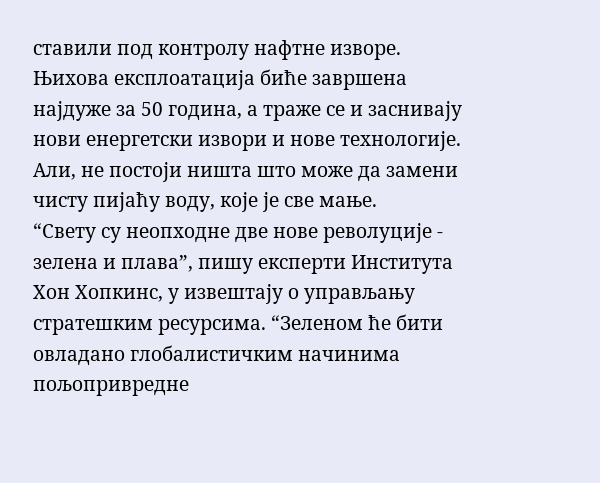ставили под контролу нафтне изворе. Њихова експлоатација биће завршена најдуже за 50 година, а траже се и заснивају нови енергетски извори и нове технологије. Али, не постоји ништа што може да замени чисту пијаћу воду, које је све мање.
“Свету су неопходне две нове револуције - зелена и плава”, пишу експерти Института Xон Хопкинс, у извештају о управљању стратешким ресурсима. “Зеленом ће бити овладано глобалистичким начинима пољопривредне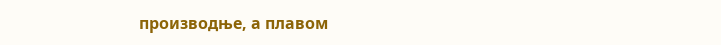производње, а плавом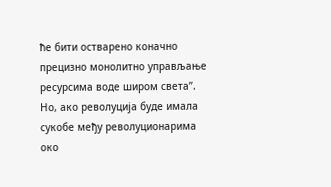ће бити остварено коначно прецизно монолитно управљање ресурсима воде широм света”.
Но, ако револуција буде имала сукобе међу револуционарима око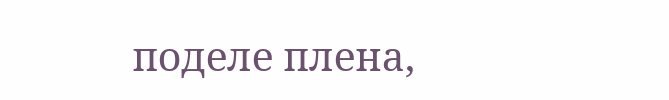поделе плена,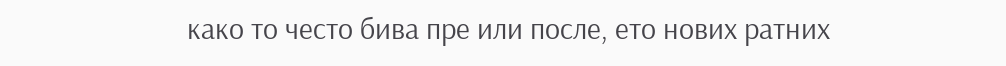како то често бива пре или после, ето нових ратних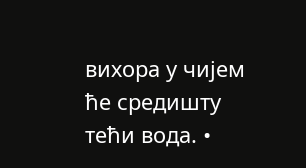вихора у чијем ће средишту тећи вода. •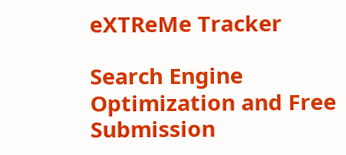eXTReMe Tracker

Search Engine Optimization and Free Submission